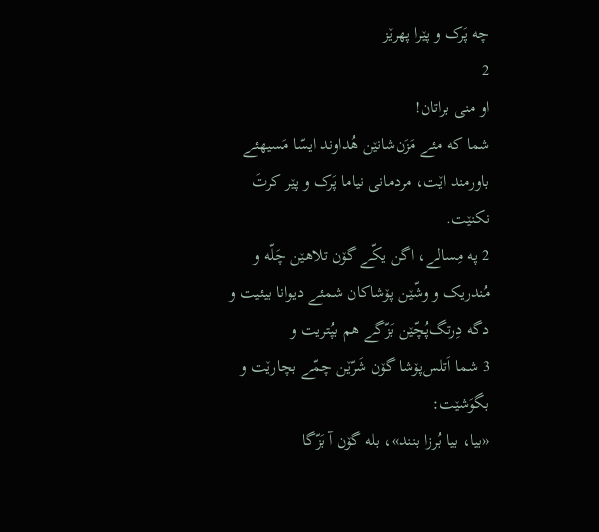چه پَرک و پێرا پهرێز
2
او منی براتان!
شما که مئے مَزَن‌شانێن هُداوند ایسّا مَسیهئے باورمند اێت، مردمانی نیاما پَرک و پێر کرتَ نکنێت.
2 په مِسالے، اگن یکّے گۆن تلاهێن چَلّه و مُندریک و وشّێن پۆشاکان شمئے دیوانا بیئیت و دگه دِرتگ‌پُچّێن بَزّگے هم بپُتریت و
3 شما اَتلس‌پۆشا گۆن شَرّێن چمّے بچارێت و بگوَشێت:
«بیا، بیا بُرزا بنند»، بله گۆن آ بَزّگا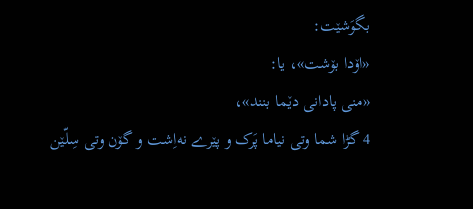بگوَشێت:
«اۆدا بۆشت»، یا:
«منی پادانی دێما بنند»،
4 گڑا شما وتی نیاما پَرک و پێرے نه‌اِشت و گۆن وتی سِلّێن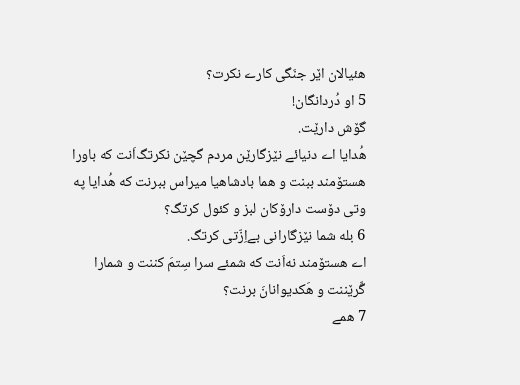هئیالان اێر جنَگی کارے نکرت؟
5 او دُردانگان!
گۆش دارێت.
هُدایا اے دنیائے نێزگارێن مردم گچێن نکرتگ‌اَنت که باورا هستۆمند ببنت و هما بادشاهیا میراس ببرنت که هُدایا په وتی دۆست دارۆکان لبز و کئول کرتگ؟
6 بله شما نێزگارانی بےاِزّتی کرتگ.
اے هستۆمند نه‌اَنت که شمئے سرا سِتمَ کننت و شمارا گِّرێننت و هَکدیوانانَ برنت؟
7 همے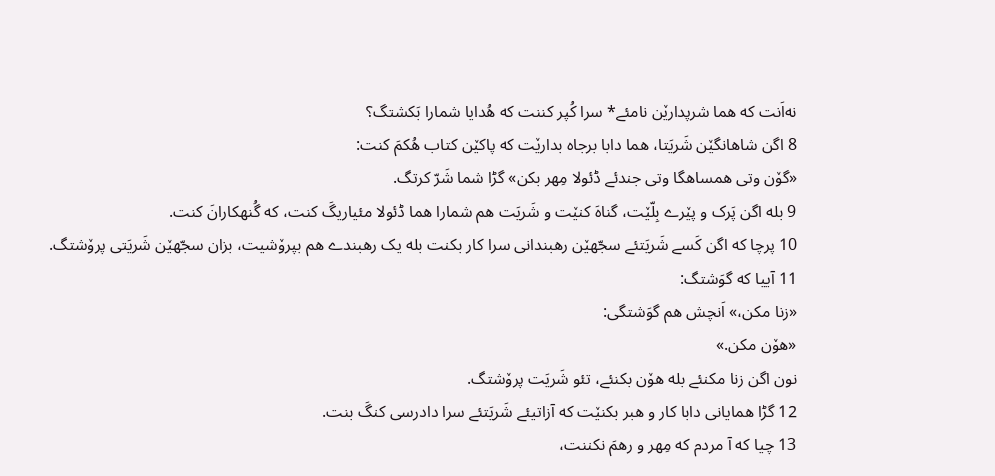نه‌اَنت که هما شرپدارێن نامئے* سرا کُپر کننت که هُدایا شمارا بَکشتگ؟
8 اگن شاهانگێن شَریَتا، هما دابا برجاه بدارێت که پاکێن کتاب هُکمَ کنت:
«گۆن وتی همساهگا وتی جندئے ڈئولا مِهر بکن» گڑا شما شَرّ کرتگ.
9 بله اگن پَرک و پێرے بِلّێت، گناهَ کنێت و شَریَت هم شمارا هما ڈئولا مئیاریگَ کنت، که گُنهکارانَ کنت.
10 پرچا که اگن کَسے شَریَتئے سجّهێن رهبندانی سرا کار بکنت بله یک رهبندے هم بپرۆشیت، بزان سجّهێن شَریَتی پرۆشتگ.
11 آییا که گوَشتگ:
«زنا مکن،» اَنچش هم گوَشتگی:
«هۆن مکن.»
نون اگن زنا مکنئے بله هۆن بکنئے، تئو شَریَت پرۆشتگ.
12 گڑا همایانی دابا کار و هبر بکنێت که آزاتیئے شَریَتئے سرا دادرسی کنگَ بنت.
13 چیا که آ مردم که مِهر و رهمَ نکننت،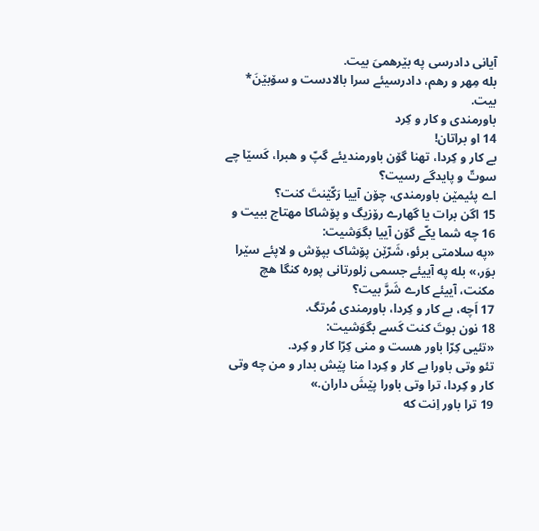آیانی دادرسی په بێرهمیَ بیت.
بله مِهر و رهم، دادرسیئے سرا بالادست و سۆبێنَ* بیت.
باورمندی و کار و کِرد
14 او براتان!
بے کار و کِردا، تهنا گۆن باورمندیئے گپّ و هبرا، کَسێا چے سوتّ و پایدگے رسیت؟
اے پئیمێن باورمندی، چۆن آییا رَکّێنتَ کنت؟
15 اگن برات یا گهارے رۆزیگ و پۆشاکا مهتاج ببیت و
16 چه شما یکّے گۆن آییا بگوَشیت:
«په سلامتی برئو، شَرّێن پۆشاک بپۆش و لاپئے سێرا بوَر،» بله په آییئے جسمی زلورتانی پوره کنگا هچ مکنت، آییئے کارے شَرَّ بیت؟
17 اَچه، بے کار و کِردا، باورمندی مُرتگ.
18 نون بوتَ کنت کَسے بگوَشیت:
«تئیی کِرّا باور هست و منی کِرّا کار و کِرد.
تئو وتی باورا بے کار و کِردا منا پێش بدار و من چه وتی کار و کِردا، ترا وتی باورا پێشَ داران.»
19 ترا باور اِنت که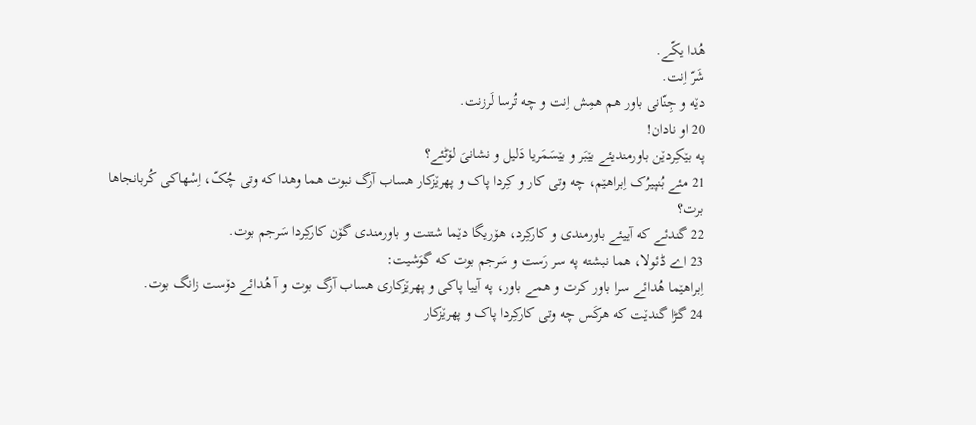هُدا یکّے.
شَرّ اِنت.
دێه و جِنّانی باور هم همِش اِنت و چه تُرسا لَرزنت.
20 او نادان!
په بێکِردێن باورمندیئے بێبَر و بێسَمَریا دَلیل و نشانیَ لۆٹئے؟
21 مئے بُنپیرُک اِبراهێم، چه وتی کار و کِردا پاک و پهرێزکار هساب آرگ نبوت هما وهدا که وتی چُکّ، اِسْهاکی کُربانجاها برت؟
22 گندئے که آییئے باورمندی و کارکِرد، هۆریگا دێما شتنت و باورمندی گۆن کارکِردا سَرجم بوت.
23 اے ڈئولا، هما نبشته په سر رَست و سَرجم بوت که گوَشیت:
اِبراهێما هُدائے سرا باور کرت و همے باور، په آییا پاکی و پهرێزکاری هساب آرگ بوت و آ هُدائے دۆست زانگ بوت.
24 گڑا گندێت که هرکَس چه وتی کارکِردا پاک و پهرێزکار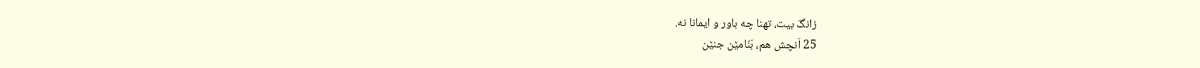زانگَ بیت، تهنا چه باور و ایمانا نه.
25 اَنچش هم، بَنّامێن جنێن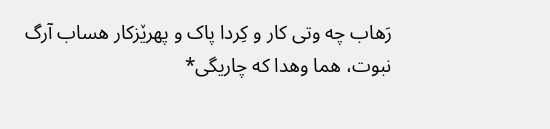رَهاب چه وتی کار و کِردا پاک و پهرێزکار هساب آرگ نبوت، هما وهدا که چاریگی*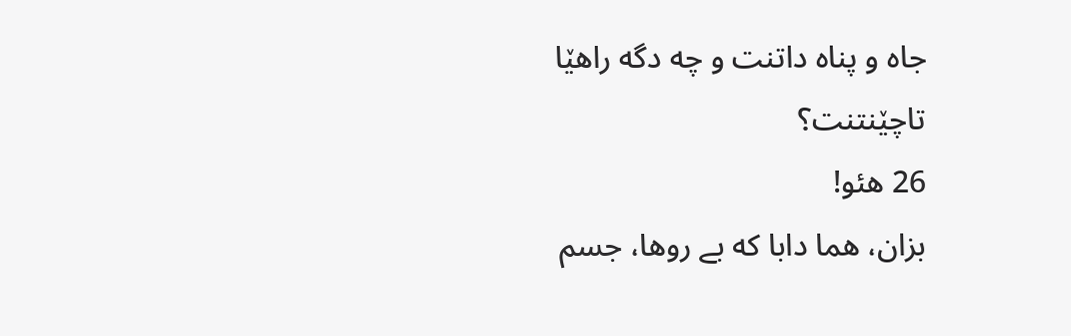جاه و پناه داتنت و چه دگه راهێا تاچێنتنت؟
26 هئو!
بزان، هما دابا که بے روها، جسم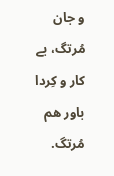و جان مُرتگ، بے کار و کِردا باور هم مُرتگ.